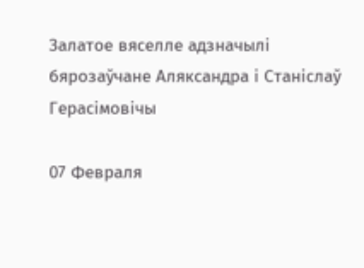Залатое вяселле адзначылі бярозаўчане Аляксандра і Станіслаў Герасімовічы

07 Февраля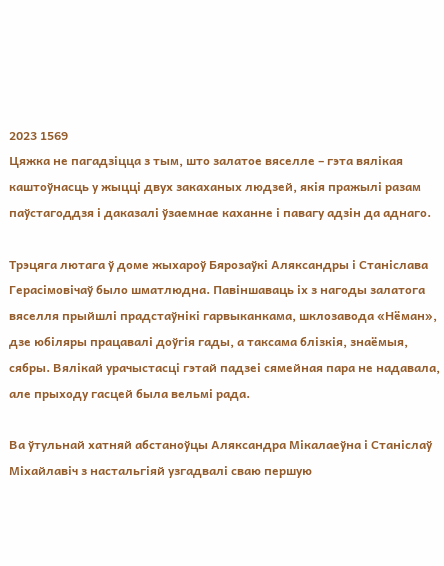2023 1569
Цяжка не пагадзіцца з тым, што залатое вяселле – гэта вялікая каштоўнасць у жыцці двух закаханых людзей, якія пражылі разам паўстагоддзя і даказалі ўзаемнае каханне і павагу адзін да аднаго.

Трэцяга лютага ў доме жыхароў Бярозаўкі Аляксандры і Станіслава Герасімовічаў было шматлюдна. Павіншаваць іх з нагоды залатога вяселля прыйшлі прадстаўнікі гарвыканкама, шклозавода «Нёман», дзе юбіляры працавалі доўгія гады, а таксама блізкія, знаёмыя, сябры. Вялікай урачыстасці гэтай падзеі сямейная пара не надавала, але прыходу гасцей была вельмі рада.

Ва ўтульнай хатняй абстаноўцы Аляксандра Мікалаеўна і Станіслаў Міхайлавіч з настальгіяй узгадвалі сваю першую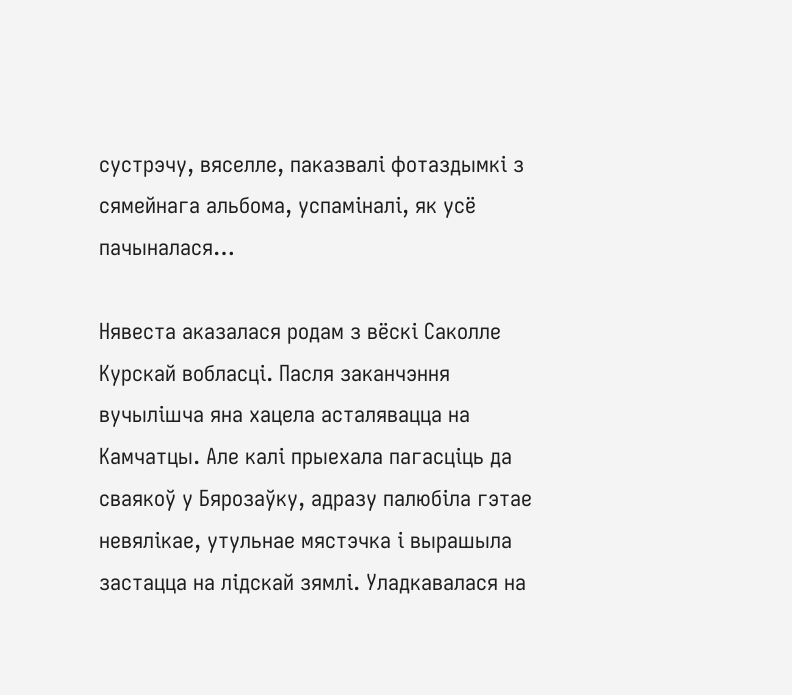сустрэчу, вяселле, паказвалі фотаздымкі з сямейнага альбома, успаміналі, як усё пачыналася…

Нявеста аказалася родам з вёскі Саколле Курскай вобласці. Пасля заканчэння вучылішча яна хацела асталявацца на Камчатцы. Але калі прыехала пагасціць да сваякоў у Бярозаўку, адразу палюбіла гэтае невялікае, утульнае мястэчка і вырашыла застацца на лідскай зямлі. Уладкавалася на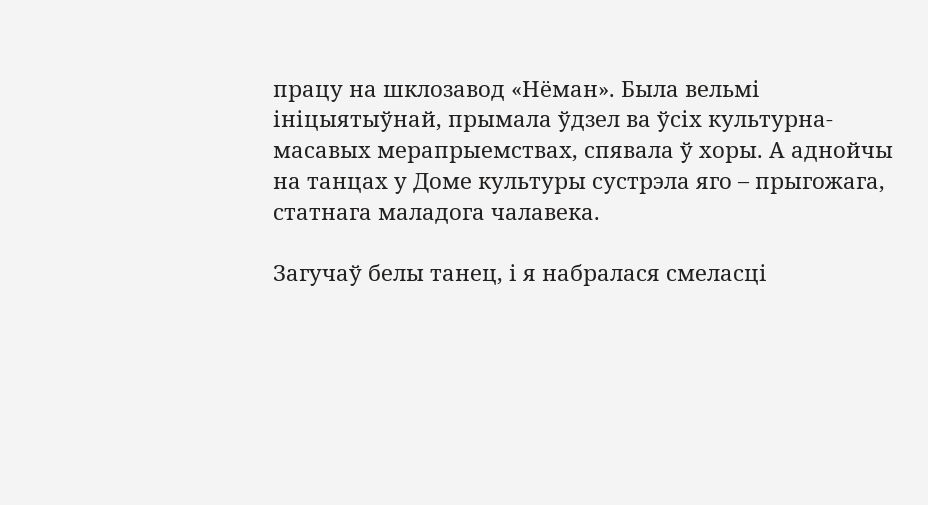працу на шклозавод «Нёман». Была вельмі ініцыятыўнай, прымала ўдзел ва ўсіх культурна-масавых мерапрыемствах, спявала ў хоры. А аднойчы на танцах у Доме культуры сустрэла яго – прыгожага, статнага маладога чалавека.

Загучаў белы танец, і я набралася смеласці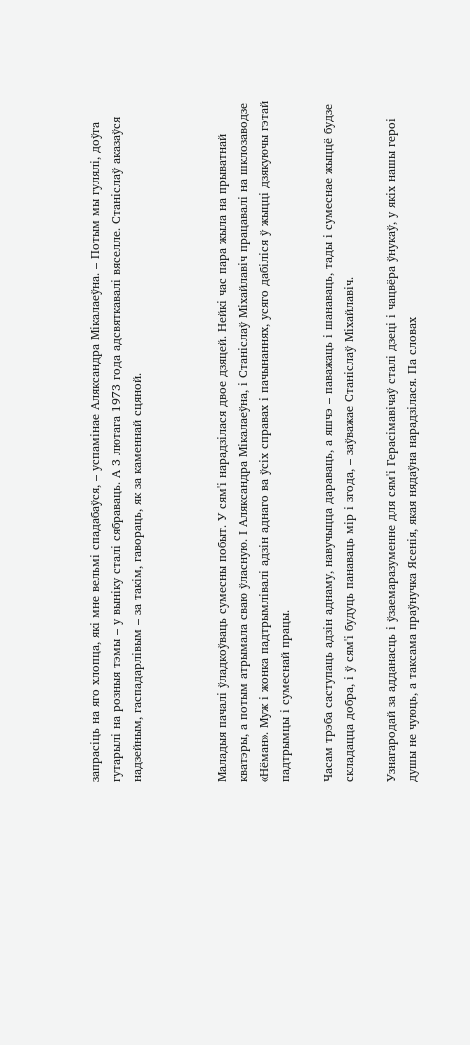запрасіць на яго хлопца, які мне вельмі спадабаўся, – успамінае Аляксандра Мікалаеўна. – Потым мы гулялі, доўга гутарылі на розныя тэмы – у выніку сталі сябраваць. А 3 лютага 1973 года адсвяткавалі вяселле. Станіслаў аказаўся надзейным, гаспадарлівым – за такім, гавораць, як за каменнай сцяной.



Маладыя пачалі ўладкоўваць сумесны побыт. У сям'і нарадзілася двое дзяцей. Нейкі час пара жыла на прыватнай кватэры, а потым атрымала сваю ўласную. І Аляксандра Мікалаеўна, і Станіслаў Міхайлавіч працавалі на шклозаводзе «Нёман». Муж і жонка падтрымлівалі адзін аднаго ва ўсіх справах і пачынаннях, усяго дабіліся ў жыцці дзякуючы гэтай падтрымцы і сумеснай працы.

Часам трэба саступаць адзін аднаму, навучыцца дараваць, а яшчэ – паважаць і шанаваць, тады і сумеснае жыццё будзе складацца добра, і ў сям'і будуць панаваць мір і згода, – заўважае Станіслаў Міхайлавіч.

Узнагародай за адданасць і ўзаемаразуменне для сям'і Герасімавічаў сталі дзеці і чацвёра ўнукаў, у якіх нашы героі душы не чуюць, а таксама праўнучка Ясенія, якая нядаўна нарадзілася. Па словах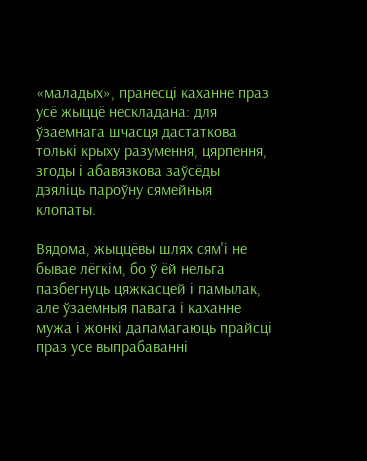«маладых», пранесці каханне праз усё жыццё нескладана: для ўзаемнага шчасця дастаткова толькі крыху разумення, цярпення, згоды і абавязкова заўсёды дзяліць пароўну сямейныя клопаты.

Вядома, жыццёвы шлях сям'і не бывае лёгкім, бо ў ёй нельга пазбегнуць цяжкасцей і памылак, але ўзаемныя павага і каханне мужа і жонкі дапамагаюць прайсці праз усе выпрабаванні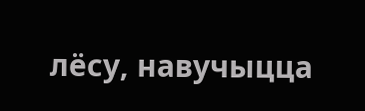лёсу, навучыцца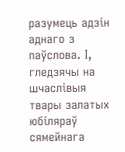разумець адзін аднаго з паўслова. І, гледзячы на шчаслівыя твары залатых юбіляраў сямейнага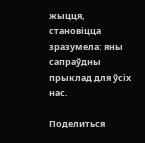жыцця, становіцца зразумела: яны сапраўдны прыклад для ўсіх нас.

Поделиться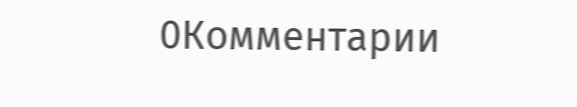0Комментарии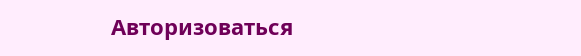Авторизоваться